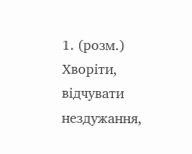1. (розм.) Хворіти, відчувати нездужання,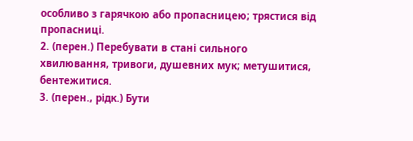особливо з гарячкою або пропасницею; трястися від пропасниці.
2. (перен.) Перебувати в стані сильного хвилювання, тривоги, душевних мук; метушитися, бентежитися.
3. (перен., рідк.) Бути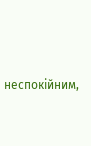неспокійним,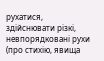рухатися, здійснювати різкі, невпорядковані рухи (про стихію, явища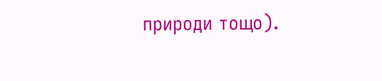природи тощо).